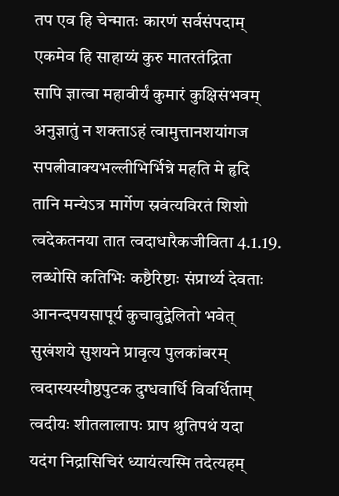तप एव हि चेन्मातः कारणं सर्वसंपदाम्
एकमेव हि साहाय्यं कुरु मातरतंद्रिता
सापि ज्ञात्वा महावीर्यं कुमारं कुक्षिसंभवम्
अनुज्ञातुं न शक्ताऽहं त्वामुत्तानशयांगज
सपत्नीवाक्यभल्लीभिर्भिन्ने महति मे हृदि
तानि मन्येऽत्र मार्गेण स्रवंत्यविरतं शिशो
त्वदेकतनया तात त्वदाधारैकजीविता 4.1.19.
लब्धोसि कतिभिः कष्टैरिष्टाः संप्रार्थ्य देवताः
आनन्दपयसापूर्य कुचावुद्वेलितो भवेत्
सुखंशये सुशयने प्रावृत्य पुलकांबरम्
त्वदास्यस्यौष्ठपुटक दुग्धवार्धि विवर्धिताम्
त्वदीयः शीतलालापः प्राप श्रुतिपथं यदा
यदंग निद्रासिचिरं ध्यायंत्यस्मि तदेत्यहम्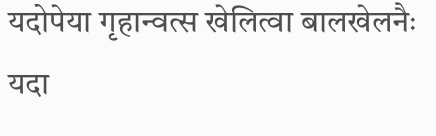यदोपेया गृहान्वत्स खेलित्वा बालखेलनैः
यदा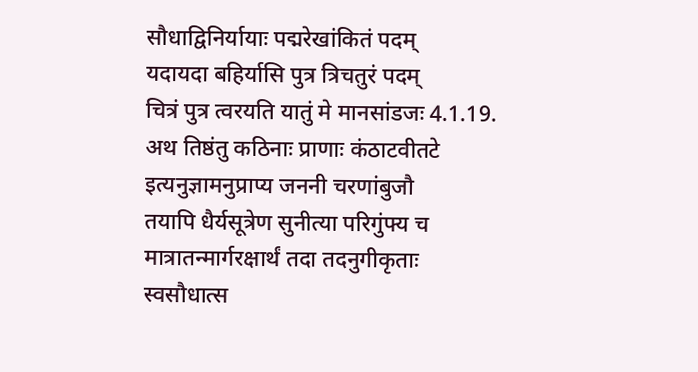सौधाद्विनिर्यायाः पद्मरेखांकितं पदम्
यदायदा बहिर्यासि पुत्र त्रिचतुरं पदम्
चित्रं पुत्र त्वरयति यातुं मे मानसांडजः 4.1.19.
अथ तिष्ठंतु कठिनाः प्राणाः कंठाटवीतटे
इत्यनुज्ञामनुप्राप्य जननी चरणांबुजौ
तयापि धैर्यसूत्रेण सुनीत्या परिगुंफ्य च
मात्रातन्मार्गरक्षार्थं तदा तदनुगीकृताः
स्वसौधात्स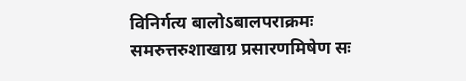विनिर्गत्य बालोऽबालपराक्रमः
समरुत्तरुशाखाग्र प्रसारणमिषेण सः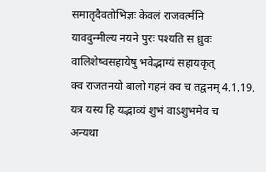समातृदैवतोभिज्ञः केवलं राजवर्त्मनि
यावदुन्मील्य नयने पुरः पश्यति स ध्रुवः
वालिशेष्वसहायेषु भवेद्भाग्यं सहायकृत्
क्व राजतनयो बालो गहनं क्व च तद्वनम् 4.1.19.
यत्र यस्य हि यद्भाव्यं शुभं वाऽशुभमेव च
अन्यथा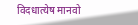विदधात्येष मानवो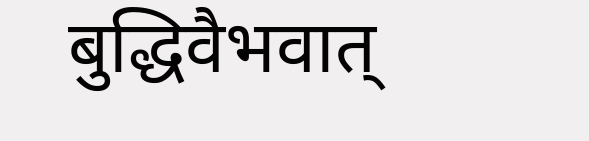बुद्धिवैभवात्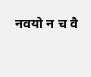नवयो न च वै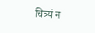चित्र्यं न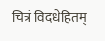चित्रं विदधेहितम्